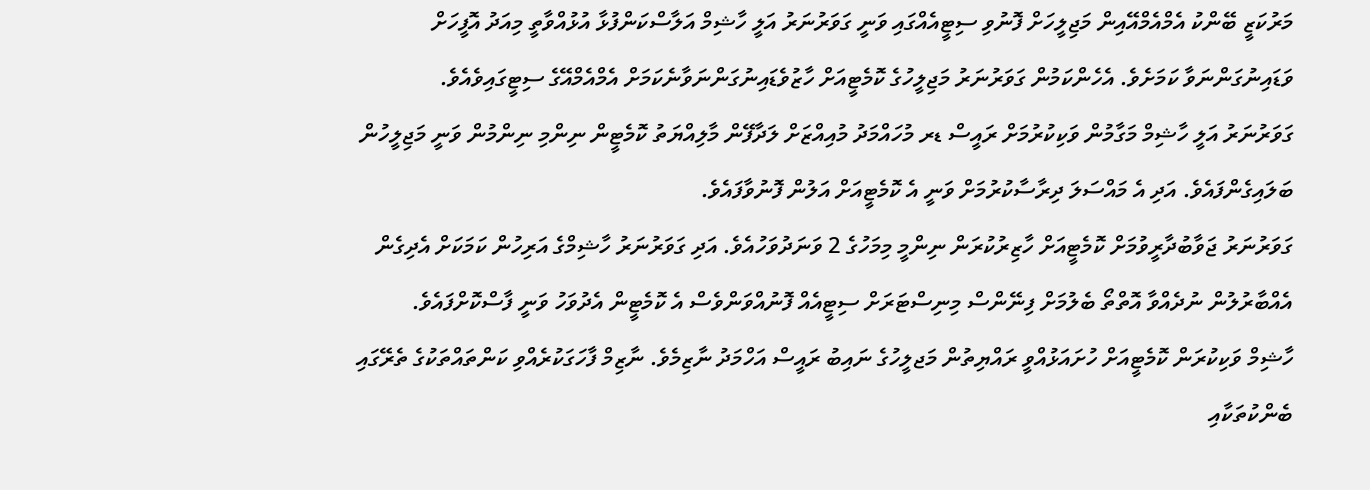މަރުކަޒީ ބޭންކު އެމްއެމްއޭއިން މަޖިލީހަށް ފޮނުވި ސިޓީއެއްގައި ވަނީ ގަވަރުނަރު އަލީ ހާޝިމް އަލާސްކަންފުޅާ އުޅުއްވާތީ މިއަދު އޮފީހަށް ވަޑައިނުގަންނަވާ ކަމަށެވެ. އެހެންކަމުން ގަވަރުނަރު މަޖިލީހުގެ ކޮމެޓީއަށް ހާޒުވެޑައިނުގަންނަވާނެކަމަށް އެމްއެމްއޭގެ ސިޓީގައިވެއެވެ.
ގަވަރުނަރު އަލީ ހާޝިމް މަގާމުން ވަކިކުރުމަށް ރައީސް ޑރ މުހައްމަދު މުއިއްޒަށް ލަދާފޭން މާލިއްޔަތު ކޮމެޓީން ނިންމި ނިންމުން ވަނީ މަޖިލީހުން ބަލައިގެންފައެވެ. އަދި އެ މައްސަލަ ދިރާސާކުރުމަށް ވަނީ އެ ކޮމެޓީއަށް އަލުން ފޮނުވާފައެވެ.
ގަވަރުނަރު ޖަވާބުދާރީވުމަށް ކޮމެޓީއަށް ހާޒިރުކުރަން ނިންމީ މިމަހުގެ 2 ވަނަދުވަހުއެވެ. އަދި ގަވަރުނަރު ހާޝިމްގެ އަރިހުން ކަމަކަށް އެދިގެން އެއްބާރުލުން ނުދެއްވާ އޮތްތޯ ބެލުމަށް ފިނޭންސް މިނިސްޓަރަށް ސިޓީއެއް ފޮނުއްވަންވެސް އެ ކޮމެޓީން އެދުވަހު ވަނީ ފާސްކޮށްފައެވެ.
ހާޝިމް ވަކިކުރަން ކޮމެޓީއަށް ހުށައަޅުއްވީ ރައްޔިތުން މަޖލީހުގެ ނައިބު ރައީސް އަހްމަދު ނާޒިމެވެ. ނާޒިމް ފާހަގަކުރެއްވި ކަންތައްތަކުގެ ތެރޭގައި ބެންކުތަކާއި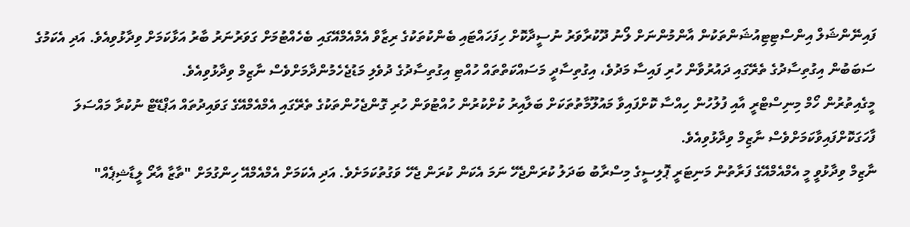ފައިނޭންޝަލް އިންސްޓިޓިއުޝަންތަކުން އާންމުންނަށް ލޯނު ދޫކުރާވަރު ނުސީދާކޮށް ހިފަހައްޓައި ބެންކުތަކުގެ ރިޒާވް އެމްއެމްއޭގައި ބެހެއްޓުމަށް ގަވަރުނަރު ބާރު އަޅާކަމަށް ވިދާޅުވިއެވެ. އަދި އެކަމުގެ ސަބަބުން އިގުތިސާދުގެ ތެރޭގައި ދައުރުވާން ހުރި ފައިސާ މަދުވެ، އިގުތިސާދީ މަސައްކަތްތައް ހުއްޓި އިގުތިސާދުގެ ދުވެލި މަޑުޖެހެމުންދާމަށްވެސް ނާޒިމް ވިދާޅުވިއެވެ.
މީގެއިތުރުން ހޯމް މިނިސްޓްރީ އާއި ފުލުހުން ހިއްސާ ކޮށްފައިވާ މައުލޫމާތުތަކަށް ބަލާއިރު ކުށްކުރުން ހުއްޓުވަން ހުރި ގޮންޖެހުންތަކުގެ ތެރޭގައި އެމްއެމްއޭގެ ގަވައިދުތައް އަޕްޑޭޓް ނުކުރާ މައްސަލަ ފާހަގަކޮށްފައިވާކަމަށްވެސް ނާޒިމް ވިދާޅުވިއެވެ.
ނާޒިމް ވިދާޅުވީ މީ އެމްއެމްއޭގެ ފަރާތުން މަނިޓަރީ ޕޮލިސީގެ މިސްރާބު ބަދަލު ކުރަންޖެހޭ ނަމަ އެކަން ކުރަން ޖެހޭ ވަގުތުކަމަށެވެ. އަދި އެކަމަށް އެމްއެމްއޭ ހިންގުމަށް "ތާޒާ އާރޯ ލީޑާޝިޕެއް"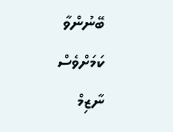ބޭނުންވާ ކަމަށްވެސް ނާޒިމް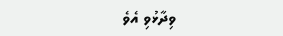ވިދާޅުވި އެވެ